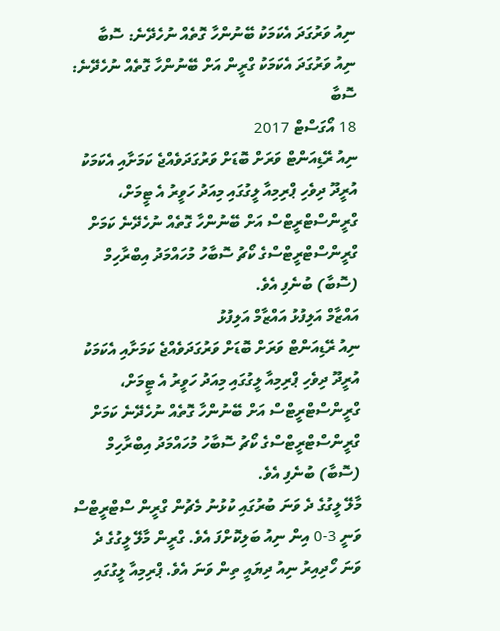ނިއު ވަރުގަދަ އެކަމަކު ބޭނުންހާ ގޮތެއް ނުހެދޭނެ: ސޮބާ
ނިއު ވަރުގަދަ އެކަމަކު ގްރީން އަށް ބޭނުންހާ ގޮތެއް ނުހެދޭނެ: ސޮބާ
18 އޯގަސްޓް 2017
ނިއު ރޭޑިއަންޓް ވަރަށް ބޮޑަށް ވަރުގަދަވެއްޖެ ކަމަށާއި އެކަމަކު އުރީދޫ ދިވެހި ޕްރިމިއާ ލީގުގައި މިއަދު ހަވީރު އެ ޓީމަށް، ގްރީންސްޓްރީޓްސް އަށް ބޭނުންހާ ގޮތެއް ނުހެދޭނެ ކަމަށް ގްރީންސްޓްރީޓްސްގެ ކޯޗު ސޮބާހު މުހައްމަދު އިބްރާހިމް (ސޮބާ) ބުނެފި އެވެ.
އައްޒާމް އަލިފުޅު އައްޒާމް އަލިފުޅު
ނިއު ރޭޑިއަންޓް ވަރަށް ބޮޑަށް ވަރުގަދަވެއްޖެ ކަމަށާއި އެކަމަކު އުރީދޫ ދިވެހި ޕްރިމިއާ ލީގުގައި މިއަދު ހަވީރު އެ ޓީމަށް، ގްރީންސްޓްރީޓްސް އަށް ބޭނުންހާ ގޮތެއް ނުހެދޭނެ ކަމަށް ގްރީންސްޓްރީޓްސްގެ ކޯޗު ސޮބާހު މުހައްމަދު އިބްރާހިމް (ސޮބާ) ބުނެފި އެވެ.
މާލޭ ލީގުގެ ދެ ވަނަ ބުރުގައި ކުޅުނު މެޗުން ގްރީން ސްޓްރީޓްސް ވަނީ 3-0 އިން ނިއު ބަލިކޮށްފަ އެވެ. ގްރީން މާލޭ ލީގުގެ ދެ ވަނަ ހޯދިއިރު ނިއު ދިޔައީ ތިން ވަނަ އެވެ. ޕްރިމިއާ ލީގުގައި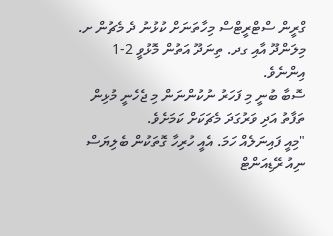ގްރީން ސްޓްރީޓްސް މިހާތަނަށް ކުޅުނު ދެ މެޗުން ށ. މިލަންދޫ އާއި ގދ. ތިނަދޫ އަތުން މޮޅުވީ 2-1 އިންނެވެ.
ސޮބާ ބުނީ މި ފަހަރު ނުކުންނަން މި ޖެހެނީ މުޅިން ތަފާތު އަދި ވަރުގަދަ މެޗަކަށް ކަމަށެވެ.
"މިއީ ފައިނަލެއް ހަމަ. އެއީ ހުރިހާ ގޮތަކުން ބެލިޔަސް ނިއު ރޭޑިއަންޓް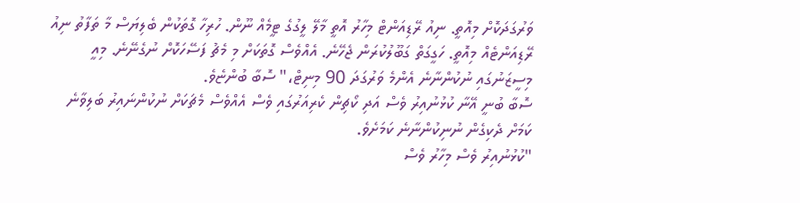ވަރުގަދަކޮށް މިއޮތީ. ނިއު ރޭޑިއަންޓް މިހާރު އޮތީ މާލޭ ލީގުގެ ޓީމެއް ނޫން. ހުރިހާ ގޮތަކުން ބެލިޔަސް މާ ތަފާތު ނިއު ރޭޑިއަންޓެއް މިއޮތީ. ހަގީގަތް ގަބޫލުކުރަން ޖެހޭނެ. އެއްވެސް ގޮތަކަށް މި މެޗު ފަސޭހަކޮށް ނުގެނޭނެ. މިއީ މިސީޒަނުގައި ނުކުންނާނެ އެންމެ ވަރުގަދަ 90 މިނިޓް،" ސޮބާ ބުންޏެވެ.
ސޮބާ ބުނީ އޭނާ ކުޅުނުއިރު ވެސް އަދި ކޯޗިން ކެރިއަރުގައި ވެސް އެއްވެސް މެޗަކަށް ނުކުންނައިރު ބަލިވާނެ ކަމަށް ދެކިގެން ނުނިކުންނާނެ ކަމަށެވެ.
"ކުޅުނުއިރު ވެސް މިހާރު ވެސް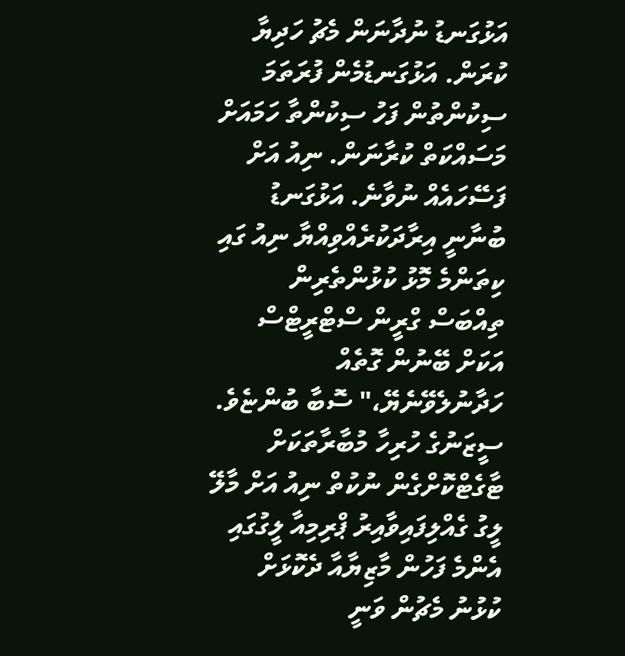އަޅުގަނޑު ނުދާނަން މެޗު ހަދިޔާ ކުރަން. އަޅުގަނޑުމެން ފުރަތަމަ ސިކުންތުން ފަހު ސިކުންތާ ހަމައަށް މަސައްކަތް ކުރާނަން. ނިއު އަށް ފަސޭހައެއް ނުވާނެ. އަޅުގަނޑު ބުނާނީ އިރާދަކުރެއްވިއްޔާ ނިއު ގައި ކިތަންމެ މޮޅު ކުޅުންތެރިން ތިއްބަސް ގްރީން ސްޓްރީޓްސް އަކަށް ބޭނުން ގޮތެއް ހަދާނުލެވޭނެޔޭ،" ސޮބާ ބުންޏެވެ.
ސީޒަނުގެ ހުރިހާ މުބާރާތަކަށް ޓާގެޓްކޮށްގެން ނުކުތް ނިއު އަށް މާލޭ ލީގު ގެއްލިފައިވާއިރު ޕްރިމިއާ ލީގުގައި އެންމެ ފަހުން މާޒިޔާއާ ދެކޮޅަށް ކުޅުނު މެޗުން ވަނީ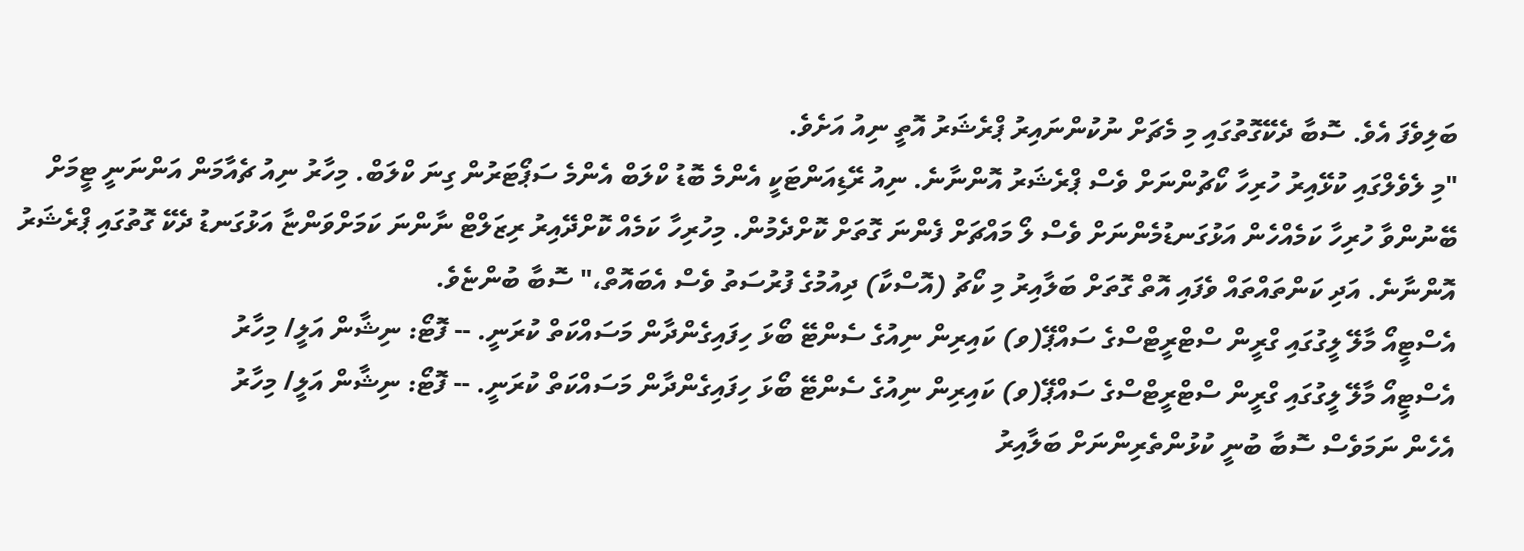ބަލިވެފަ އެވެ. ސޮބާ ދެކޭގޮތުގައި މި މެޗަށް ނުކުންނައިރު ޕްރެޝަރު އޮތީ ނިއު އަށެވެ.
"މި ލެވެލްގައި ކުޅޭއިރު ހުރިހާ ކޯޗުންނަށް ވެސް ޕްރެޝަރު އޮންނާނެ. ނިއު ރޭޑިއަންޓަކީ އެންމެ ބޮޑު ކްލަބް އެންމެ ސަޕޯޓަރުން ގިނަ ކްލަބް. މިހާރު ނިއު ޗެއާމަން އަންނަނީ ޓީމަށް ބޭނުންވާ ހުރިހާ ކަމެއްހެން އަޅުގަނޑުމެންނަށް ވެސް ލޯ މައްޗަށް ފެންނަ ގޮތަށް ކޮށްދެމުން. މިހުރިހާ ކަމެއް ކޮށްދޭއިރު ރިޒަލްޓް ނާންނަ ކަމަށްވަންޏާ އަޅުގަނޑު ދެކޭ ގޮތުގައި ޕްރެޝަރު އޮންނާނެ. އަދި ކަންތައްތައް ވެފައި އޮތް ގޮތަށް ބަލާއިރު މި ކޯޗު (އޮސްކާ) ދިއުމުގެ ފުރުސަތު ވެސް އެބައޮތް،" ސޮބާ ބުންޏެވެ.
އެސްޓީއޯ މާލޭ ލީގުގައި ގްރީން ސްޓްރީޓްސްގެ ސައްޕޭ(ވ) ކައިރިން ނިއުގެ ސެންޓޭ ބޯޅަ ހިފައިގެންދާން މަސައްކަތް ކުރަނީ. -- ފޮޓޯ: ނިޝާން އަލީ/ މިހާރު
އެސްޓީއޯ މާލޭ ލީގުގައި ގްރީން ސްޓްރީޓްސްގެ ސައްޕޭ(ވ) ކައިރިން ނިއުގެ ސެންޓޭ ބޯޅަ ހިފައިގެންދާން މަސައްކަތް ކުރަނީ. -- ފޮޓޯ: ނިޝާން އަލީ/ މިހާރު
އެހެން ނަމަވެސް ސޮބާ ބުނީ ކުޅުންތެރިންނަށް ބަލާއިރު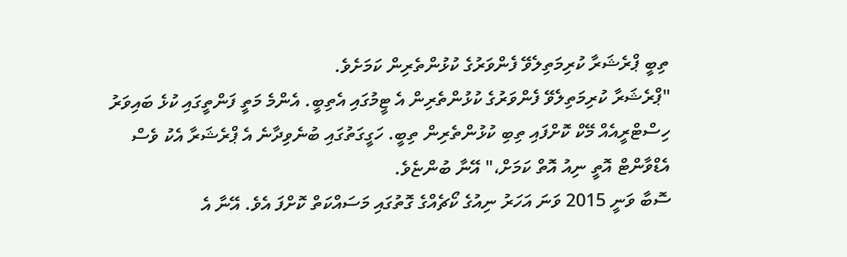ތިބީ ޕްރެޝަރާ ކުރިމަތިލެވޭ ފެންވަރުގެ ކުޅުންތެރިން ކަމަށެވެ.
"ޕްރެޝަރާ ކުރިމަތިލެވޭ ފެންވަރުގެ ކުޅުންތެރިން އެ ޓީމުގައި އެތިބީ. އެންމެ މަތީ ފަންތީގައި ކުޅެ ބައިވަރު ހިސްޓްރީއެއް މޭކް ކޮށްފައި ތިބި ކުޅުންތެރިން ތިބީ. ހަގީގަތުގައި ބުނެވިދާނެ އެ ޕްރެޝަރާ އެކު ވެސް އެޑްވާންޓް އޮތީ ނިއު އޮތް ކަމަށް،" އޭނާ ބުންޏެވެ.
ސޮބާ ވަނީ 2015 ވަނަ އަހަރު ނިއުގެ ކޯޗެއްގެ ގޮތުގައި މަސައްކަތް ކޮށްފަ އެވެ. އޭނާ އެ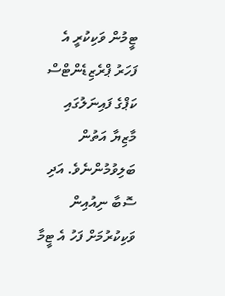ޓީމުން ވަކިކުރީ އެ ފަހަރު ޕްރެޒިޑެންޓްސް ކަޕްގެ ފައިނަލުގައި މާޒިޔާ އަތުން ބަލިވުމުންނެވެ. އަދި ސޮބާ ނިއުއިން ވަކިކުރުމަށް ފަހު އެ ޓީމާ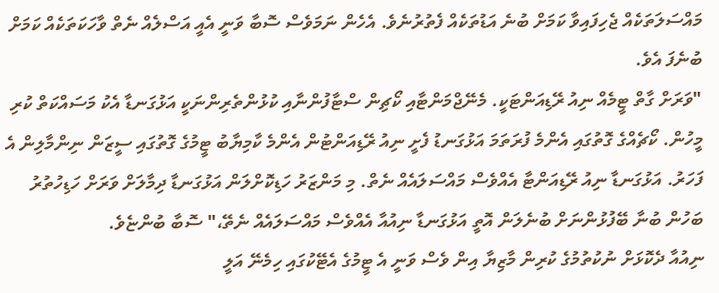މައްސަލަތަކެއް ޖެހިފައިވާ ކަމަށް ބުނެ އަޑުތަކެއް ފެތުރުނެވެ. އެހެން ނަމަވެސް ސޮބާ ވަނީ އެއީ އަސްލެއް ނެތް ވާހަކަތަކެއް ކަމަށް ބުނެފަ އެވެ.
"ވަރަށް ގާތް ޓީމެއް ނިއު ރޭޑިއަންޓަކީ. މެނޭޖްމަންޓާއި ކޯޗިން ސްޓާފުންނާއި ކުޅުންތެރިންނަކީ އަޅުގަނޑާ އެކު މަސައްކަތް ކުރި މީހުން. ކޯޗެއްގެ ގޮތުގައި އެންމެ ފުރަތަމަ އަޅުގަނޑު ފެށީ ނިއު ރޭޑިއަންޓުން އެންމެ ކާމިޔާބު ޓީމުގެ ގޮތުގައި ސީޒަން ނިންމާލިން އެ ފަހަރު. އަޅުގަނޑާ ނިއު ރޭޑިއަންޓާ އެއްވެސް މައްސަލައެއް ނެތް. މި މަންޒަރު ހަޑިކޮށްލަން އަޅުގަނޑާ ދިމާލަށް ވަރަށް ހަޑިހުތުރު ބަހުން ބުނާ ބޭފުޅުންނަށް ބުނެލަން އޮތީ އަޅުގަނޑާ ނިއުއާ އެއްވެސް މައްސަލައެއް ނެތޭ،" ސޮބާ ބުންޏެވެ.
ނިއުއާ ދެކޮޅަށް ނުކުތުމުގެ ކުރިން މާޒިޔާ އިން ވެސް ވަނީ އެ ޓީމުގެ އެޓޭކުގައި ހިމެނޭ އަލީ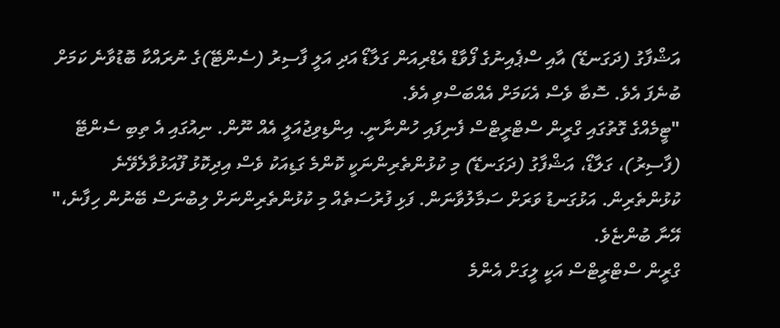އަޝްފާގު (ދަގަނޑޭ) އާއި ސްޕެއިނުގެ ފޯވާޑް އެޑްރިއަން ގަލާޑޯ އަދި އަލީ ފާސިރު (ސެންޓޭ)ގެ ނުރައްކާ ބޮޑުވާނެ ކަމަށް ބުނެފަ އެވެ. ސޮބާ ވެސް އެކަމަށް އެއްބަސްވި އެވެ.
"ޓީމެއްގެ ގޮތުގައި ގްރީން ސްޓްރީޓްސް ފެނިފައި ހުންނާނީ. އިންޑިވިޖުއަލީ އެއް ނޫން. ނިއުގައި އެ ތިބި ސެންޓޭ (ފާސިރު)، ގަލާޑޯ، އަޝްފާގު (ދަގަނޑޭ) މި ކުޅުންތެރިންނަކީ ކޮންމެ ގަޑިއަކު ވެސް އިދިކޮޅު ފޫއަޅުވާލެވޭނެ ކުޅުންތެރިން. އަޅުގަނޑު ވަރަށް ސަމާލުވާނަން. ފަޅި ފުރުސަތެއް މި ކުޅުންތެރިންނަށް ލިބުނަސް ބޭނުން ހިފާނެ،" އޭނާ ބުންޏެވެ.
ގްރީން ސްޓްރީޓްސް އަކީ ލީގަށް އެންމެ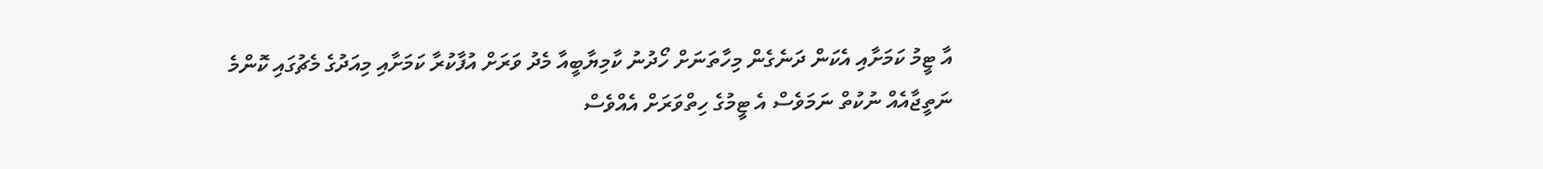އާ ޓީމު ކަމަށާއި އެކަން ދަނެގެން މިހާތަނަށް ހޯދުނު ކާމިޔާބީއާ މެދު ވަރަށް އުފާކުރާ ކަމަށާއި މިއަދުގެ މެޗުގައި ކޮންމެ ނަތީޖާއެއް ނުކުތް ނަމަވެސް އެ ޓީމުގެ ހިތްވަރަށް އެއްވެސް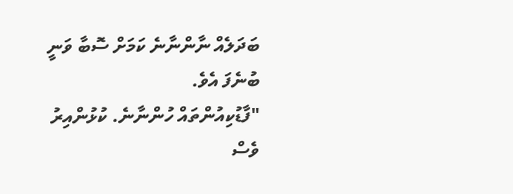ބަދަލެއް ނާންނާނެ ކަމަށް ސޮބާ ވަނީ ބުނެފަ އެވެ.
"ފާޑުކިއުންތައް ހުންނާނެ. ކުޅުންއިރު ވެސް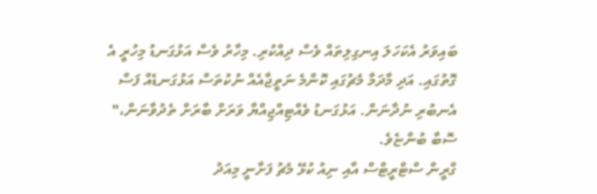ބައިވަރު އެކަހަލަ އިނގިލިތައް ވެސް ދިއްކުރި. މިހާރު ވެސް އަޅުގަނޑު މިހުރީ އެ ގޮތުގައި. އަދި މާދަމާ މެޗުގައި ކޮންމެ ނަތީޖާއެއް ނުކުތަސް އަޅުގަނޑެއް ފަސް އެނބުރި ނުދާނަން. އަޅުގަނޑު ވެއްޓިއްޖިއްޔާ ވަރަށް ބާރަށް ތެދުވާނަން،" ސޮބާ ބުންޏެވެ.
ގްރީން ސްޓްރީޓްސް އާއި ނިއު ކުޅޭ މެޗު ފަށާނީ މިއަދު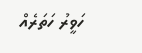ހަވީރު ހަތަރެއް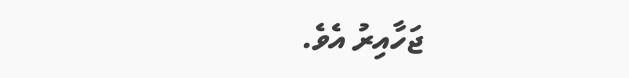ޖަހާއިރު އެވެ.